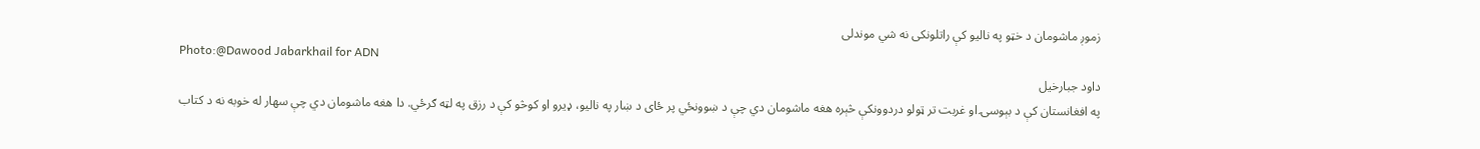زموږ ماشومان د خټو په نالیو کې راتلونکی نه شي موندلی
Photo:@Dawood Jabarkhail for ADN
داود جبارخیل
په افغانستان کې د بېوسۍ او غربت تر ټولو دردوونکې څېره هغه ماشومان دي چې د ښوونځي پر ځای د ښار په نالیو، ډیرو او کوڅو کې د رزق په لټه ګرځي. دا هغه ماشومان دي چې سهار له خوبه نه د کتاب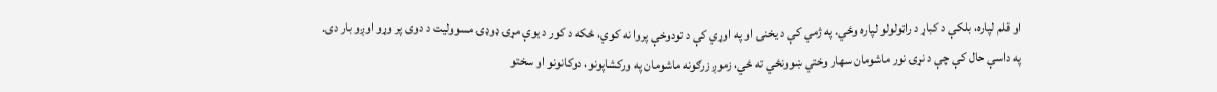او قلم لپاره، بلکې د کباړ د راټولولو لپاره وځي. په ژمي کې د یخنۍ او په اوړي کې د تودوخې پروا نه کوي، ځکه د کور د یوې مړۍ ډوډۍ مسوولیت د دوی پر وړو اوږو بار دی.
په داسې حال کې چې د نړۍ نور ماشومان سهار وختي ښوونځي ته ځي، زموږ زرګونه ماشومان په ورکشاپونو، دوکانونو او سختو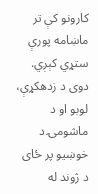کارونو کې تر ماښامه پورې ستړي کېږي. دوی د زدهکړې، لوبو او د ماشومۍ د خوښیو پر ځای د ژوند له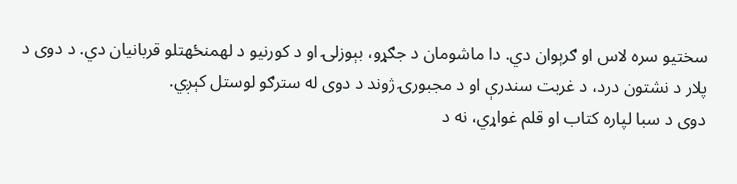سختیو سره لاس او ګرېوان دي. دا ماشومان د جګړو، بېوزلۍ او د کورنیو د لهمنځهتلو قربانیان دي. د دوی د پلار د نشتون درد، د غربت سندرې او د مجبورۍ ژوند د دوی له سترګو لوستل کېږي.
دوی د سبا لپاره کتاب او قلم غواړي، نه د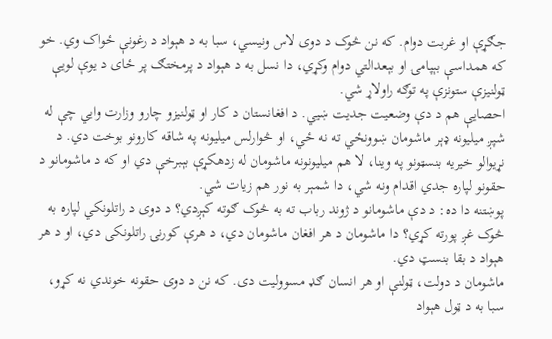جګړې او غربت دوام. که نن څوک د دوی لاس ونیسي، سبا به د هېواد د رغونې ځواک وي. خو که همداسې بېپامۍ او بېعدالتي دوام وکړي، دا نسل به د هېواد د پرمختګ پر ځای د یوې لویې ټولنیزې ستونزې په توګه راولاړ شي.
احصایې هم د دې وضعیت جديت ښيي. د افغانستان د کار او ټولنیزو چارو وزارت وايي چې له شپږ میلیونه ډېر ماشومان ښوونځي ته نه ځي، او څوارلس میلیونه په شاقه کارونو بوخت دي. د نړیوالو خیریه بنسټونو په وینا، لا هم میلیونونه ماشومان له زدهکړې بېبرخې دي او که د ماشومانو د حقونو لپاره جدي اقدام ونه شي، دا شمېر به نور هم زیات شي.
پوښتنه دا ده: د دې ماشومانو د ژوند رباب ته به څوک ګوته کېږدي؟ د دوی د راتلونکي لپاره به څوک غږ پورته کړي؟ دا ماشومان د هر افغان ماشومان دي، د هرې کورنۍ راتلونکی دي، او د هر هېواد د بقا بنسټ دي.
ماشومان د دولت، ټولنې او هر انسان ګډ مسوولیت دی. که نن د دوی حقونه خوندي نه کړو، سبا به د ټول هېواد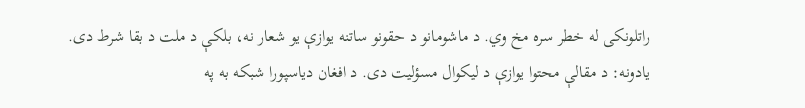راتلونکی له خطر سره مخ وي. د ماشومانو د حقونو ساتنه یوازې یو شعار نه، بلکې د ملت د بقا شرط دی.
یادونه: د مقالې محتوا یوازې د لیکوال مسؤلیت دی. د افغان دیاسپورا شبکه به په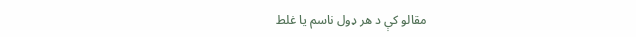مقالو کې د هر ډول ناسم یا غلط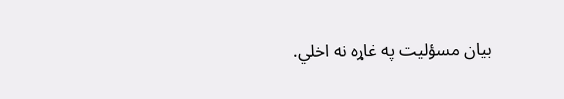بیان مسؤلیت په غاړه نه اخلي.